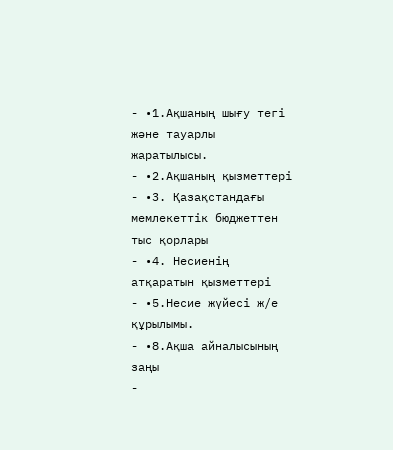- •1.Ақшаның шығу тегі және тауарлы жаратылысы.
- •2.Ақшаның қызметтері
- •3. Қазақстандағы мемлекеттік бюджеттен тыс қорлары
- •4. Несиенің атқаратын қызметтері
- •5.Несие жүйесі ж/е құрылымы.
- •8.Ақша айналысының заңы
-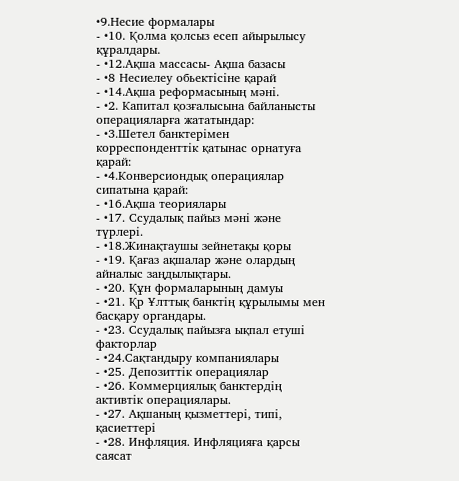•9.Несие формалары
- •10. Қолма қолсыз есеп айырылысу құралдары.
- •12.Ақша массасы- Ақша базасы
- •8 Несиелеу обьектісіне қарай
- •14.Ақша реформасының мәні.
- •2. Капитал қозғалысына байланысты операцияларға жататындар:
- •3.Шетел банктерiмен корреспонденттiк қатынас орнатуға қарай:
- •4.Конверсиондық операциялар сипатына қарай:
- •16.Ақша теориялары
- •17. Ссудалық пайыз мәні және түрлері.
- •18.Жинақтаушы зейнетақы қоры
- •19. Қағаз ақшалар және олардың айналыс заңдылықтары.
- •20. Құн формаларының дамуы
- •21. Қр Ұлттық банктің құрылымы мен басқару органдары.
- •23. Ссудалық пайызға ықпал етуші факторлар
- •24.Сақтандыру компаниялары
- •25. Депозиттік операциялар
- •26. Коммерциялық банктердің активтік операциялары.
- •27. Ақшаның қызметтері, типі, қасиеттері
- •28. Инфляция. Инфляцияға қарсы саясат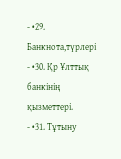- •29. Банкнота,түрлері
- •30. Қр Ұлттық банкінің қызметтері.
- •31. Тұтыну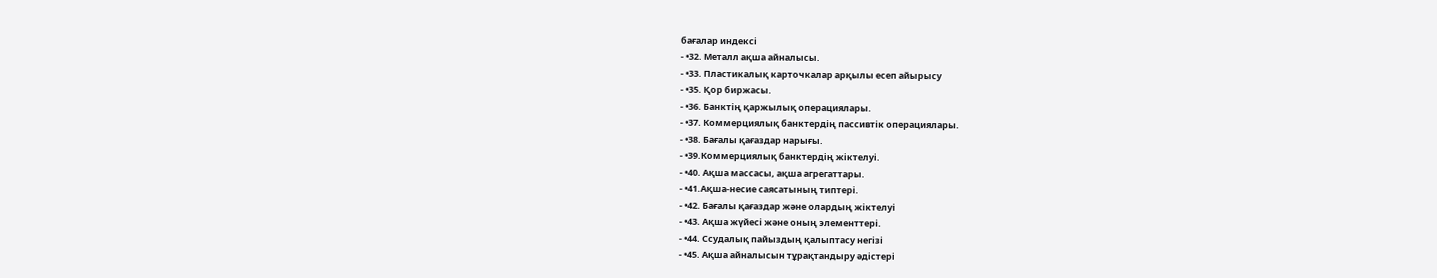бағалар индексі
- •32. Металл ақша айналысы.
- •33. Пластикалық карточкалар арқылы есеп айырысу
- •35. Қор биржасы.
- •36. Банктің қаржылық операциялары.
- •37. Коммерциялық банктердің пассивтік операциялары.
- •38. Бағалы қағаздар нарығы.
- •39.Коммерциялық банктердің жіктелуі.
- •40. Ақша массасы, ақша агрегаттары.
- •41.Ақша-несие саясатының типтері.
- •42. Бағалы қағаздар және олардың жіктелуі
- •43. Ақша жүйесі және оның элементтері.
- •44. Ссудалық пайыздың қалыптасу негізі
- •45. Ақша айналысын тұрақтандыру әдістері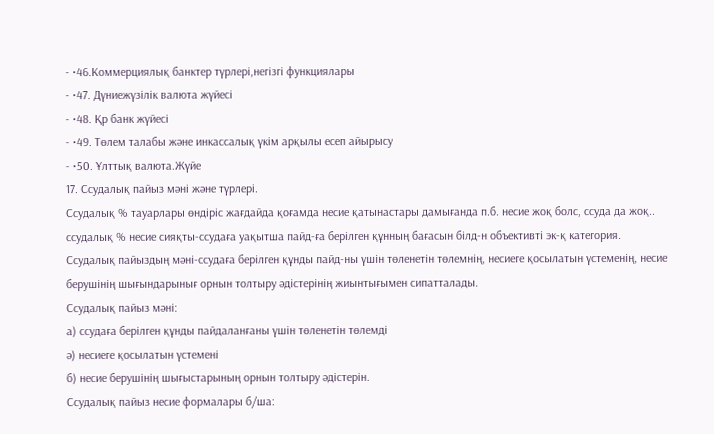- •46.Коммерциялық банктер түрлері,негізгі функциялары
- •47. Дүниежүзілік валюта жүйесі
- •48. Қр банк жүйесі
- •49. Төлем талабы және инкассалық үкім арқылы есеп айырысу
- •50. Ұлттық валюта.Жүйе
17. Ссудалық пайыз мәні және түрлері.
Ссудалық % тауарлары өндіріс жағдайда қоғамда несие қатынастары дамығанда п.б. несие жоқ болс, ссуда да жоқ.. ссудалық % несие сияқты-ссудаға уақытша пайд-ға берілген құнның бағасын білд-н объективті эк-қ категория.
Ссудалық пайыздың мәні-ссудаға берілген құнды пайд-ны үшін төленетін төлемнің, несиеге қосылатын үстеменің, несие берушінің шығындарынығ орнын толтыру әдістерінің жиынтығымен сипатталады.
Ссудалық пайыз мәні:
а) ссудаға берілген құнды пайдаланғаны үшін төленетін төлемді
ә) несиеге қосылатын үстемені
б) несие берушінің шығыстарының орнын толтыру әдістерін.
Ссудалық пайыз несие формалары б/ша: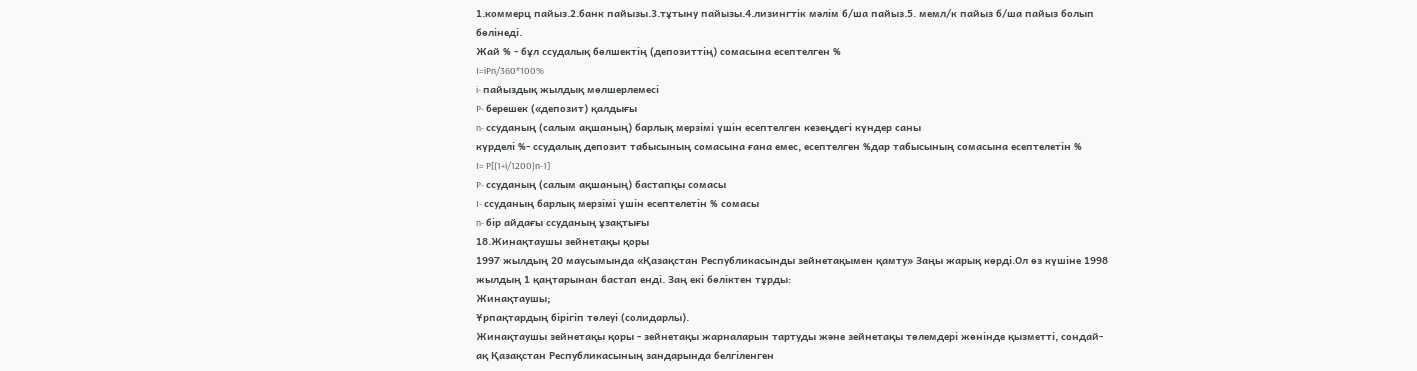1.коммерц пайыз.2.банк пайызы.3.тұтыну пайызы.4.лизингтік мәлім б/ша пайыз.5. мемл/к пайыз б/ша пайыз болып бөлінеді.
Жай % - бұл ссудалық бөлшектің (депозиттің) сомасына есептелген %
I=iPn/360*100%
i- пайыздық жылдық мөлшерлемесі
P- берешек («депозит) қалдығы
n- ссуданың (салым ақшаның) барлық мерзімі үшін есептелген кезеңдегі күндер саны
күрделі %- ccудалық депозит табысының сомасына ғана емес, есептелген %дар табысының сомасына есептелетін %
I= P[(1+i/1200)n-1]
P- cсуданың (салым ақшаның) бастапқы сомасы
I- cсуданың барлық мерзімі үшін есептелетін % сомасы
n- бір айдағы ссуданың ұзақтығы
18.Жинақтаушы зейнетақы қоры
1997 жылдың 20 маусымында «Қазақстан Республикасынды зейнетақымен қамту» Заңы жарық көрді.Ол өз күшіне 1998 жылдың 1 қаңтарынан бастап енді. Заң екі бөліктен тұрды:
Жинақтаушы;
Ұрпақтардың бірігіп төлеуі (солидарлы).
Жинақтаушы зейнетақы қоры - зейнетақы жарналарын тартуды және зейнетақы төлемдері жөнінде қызметті, сондай-ақ Қазақстан Республикасының зандарында белгіленген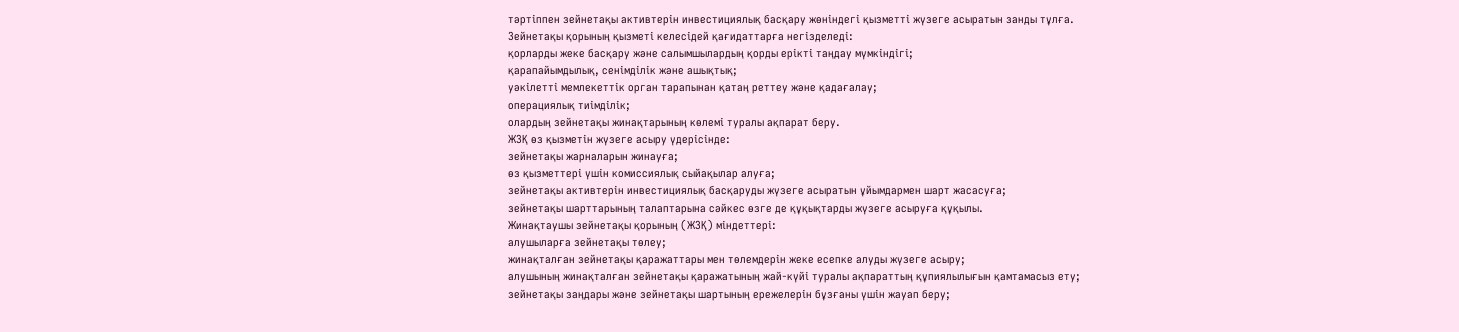тәртіппен зейнетақы активтерін инвестициялық басқару жөніндегі қызметті жүзеге асыратын занды тұлға.
Зейнетақы қорының қызметі келесідей қағидаттарға негізделеді:
қорларды жеке басқару және салымшылардың қорды ерікті таңдау мүмкіндігі;
қарапайымдылық, сенімділік және ашықтық;
уәкілетті мемлекеттік орган тарапынан қатаң реттеу және қадағалау;
операциялық тиімділік;
олардың зейнетақы жинақтарының көлемі туралы ақпарат беру.
ЖЗҚ өз қызметін жүзеге асыру үдерісінде:
зейнетақы жарналарын жинауға;
өз қызметтері үшін комиссиялық сыйақылар алуға;
зейнетақы активтерін инвестициялық басқаруды жүзеге асыратын ұйымдармен шарт жасасуға;
зейнетақы шарттарының талаптарына сәйкес өзге де құқықтарды жүзеге асыруға құқылы.
Жинақтаушы зейнетақы қорының (ЖЗҚ) міндеттері:
алушыларға зейнетақы төлеу;
жинақталған зейнетақы қаражаттары мен төлемдерін жеке есепке алуды жүзеге асыру;
алушының жинақталған зейнетақы қаражатының жай-күйі туралы ақпараттың құпиялылығын қамтамасыз ету;
зейнетақы заңдары және зейнетақы шартының ережелерін бұзғаны үшін жауап беру;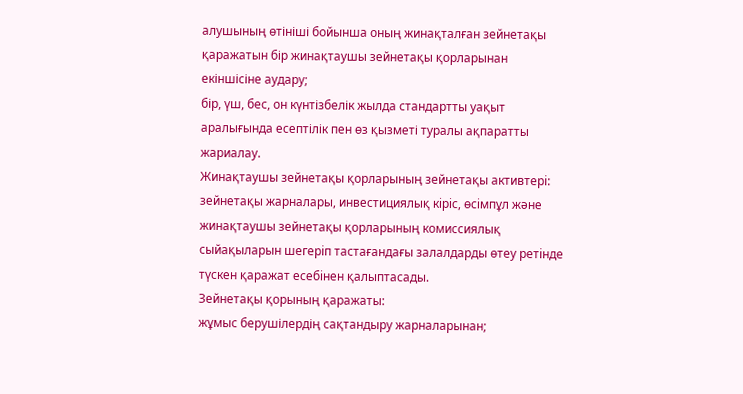алушының өтініші бойынша оның жинақталған зейнетақы қаражатын бір жинақтаушы зейнетақы қорларынан екіншісіне аудару;
бір, үш, бес, он күнтізбелік жылда стандартты уақыт аралығында есептілік пен өз қызметі туралы ақпаратты жариалау.
Жинақтаушы зейнетақы қорларының зейнетақы активтерi: зейнетақы жарналары, инвестициялық кiрiс, өсiмпұл және жинақтаушы зейнетақы қорларының комиссиялық сыйақыларын шегерiп тастағандағы залалдарды өтеу ретiнде түскен қаражат есебiнен қалыптасады.
Зейнетақы қорының қаражаты:
жұмыс берушілердің сақтандыру жарналарынан;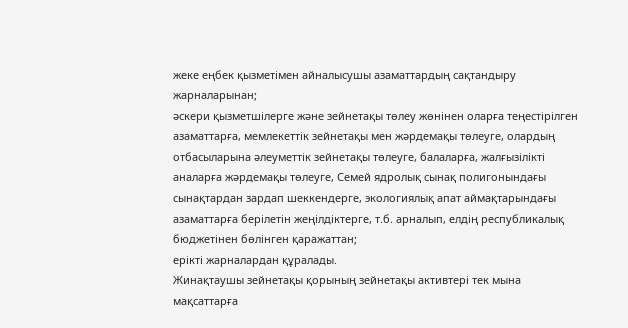жеке еңбек қызметімен айналысушы азаматтардың сақтандыру жарналарынан;
әскери қызметшілерге және зейнетақы төлеу жөнінен оларға теңестірілген азаматтарға, мемлекеттік зейнетақы мен жәрдемақы төлеуге, олардың отбасыларына әлеуметтік зейнетақы төлеуге, балаларға, жалғызілікті аналарға жәрдемақы төлеуге, Семей ядролық сынақ полигонындағы сынақтардан зардап шеккендерге, экологиялық апат аймақтарындағы азаматтарға берілетін жеңілдіктерге, т.б. арналып, елдің республикалық бюджетінен бөлінген қаражаттан;
ерікті жарналардан құралады.
Жинақтаушы зейнетақы қорының зейнетақы активтері тек мына мақсаттарға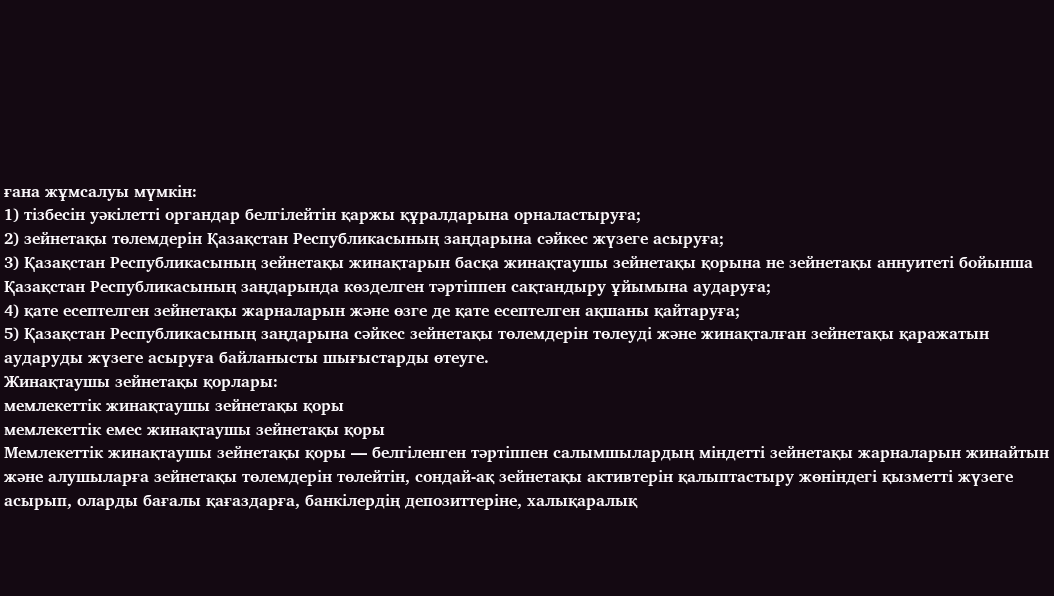ғана жұмсалуы мүмкін:
1) тізбесін уәкілетті органдар белгілейтін қаржы құралдарына орналастыруға;
2) зейнетақы төлемдерін Қазақстан Республикасының заңдарына сәйкес жүзеге асыруға;
3) Қазақстан Республикасының зейнетақы жинақтарын басқа жинақтаушы зейнетақы қорына не зейнетақы аннуитетi бойынша Қазақстан Республикасының заңдарында көзделген тәртiппен сақтандыру ұйымына аударуға;
4) қате есептелген зейнетақы жарналарын және өзге де қате есептелген ақшаны қайтаруға;
5) Қазақстан Республикасының заңдарына сәйкес зейнетақы төлемдерiн төлеудi және жинақталған зейнетақы қаражатын аударуды жүзеге асыруға байланысты шығыстарды өтеуге.
Жинақтаушы зейнетақы қорлары:
мемлекеттік жинақтаушы зейнетақы қоры
мемлекеттік емес жинақтаушы зейнетақы қоры
Мемлекеттік жинақтаушы зейнетақы қоры — белгіленген тәртіппен салымшылардың міндетті зейнетақы жарналарын жинайтын және алушыларға зейнетақы төлемдерін төлейтін, сондай-ақ зейнетақы активтерін қалыптастыру жөніндегі қызметті жүзеге асырып, оларды бағалы қағаздарға, банкілердің депозиттеріне, халықаралық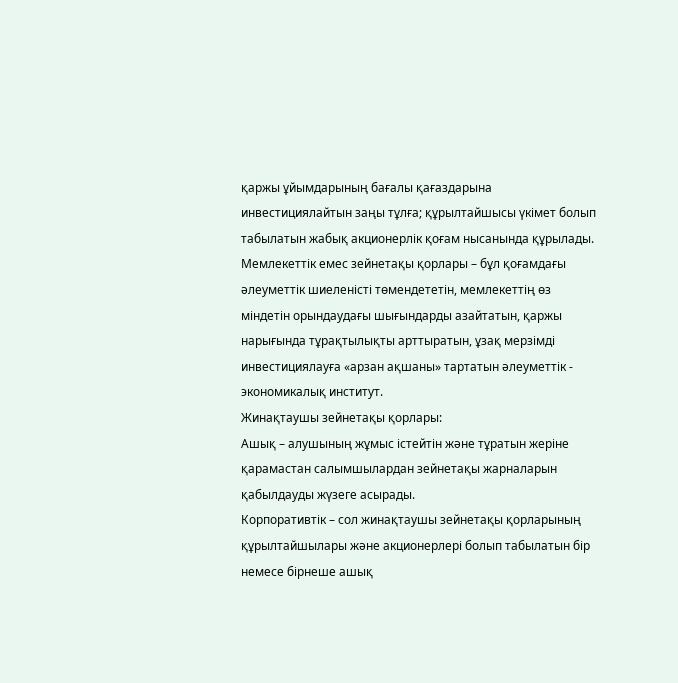қаржы ұйымдарының бағалы қағаздарына инвестициялайтын заңы тұлға; құрылтайшысы үкімет болып табылатын жабық акционерлік қоғам нысанында құрылады.
Мемлекеттік емес зейнетақы қорлары – бұл қоғамдағы әлеуметтік шиеленісті төмендететін, мемлекеттің өз міндетін орындаудағы шығындарды азайтатын, қаржы нарығында тұрақтылықты арттыратын, ұзақ мерзімді инвестициялауға «арзан ақшаны» тартатын әлеуметтік - экономикалық институт.
Жинақтаушы зейнетақы қорлары:
Ашық – алушының жұмыс істейтін және тұратын жеріне қарамастан салымшылардан зейнетақы жарналарын қабылдауды жүзеге асырады.
Корпоративтік – сол жинақтаушы зейнетақы қорларының құрылтайшылары және акционерлері болып табылатын бір немесе бірнеше ашық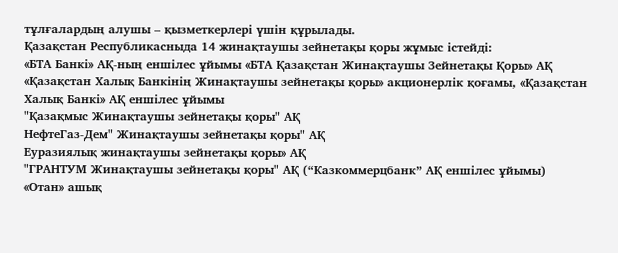тұлғалардың алушы – қызметкерлері үшін құрылады.
Қазақстан Республикасныда 14 жинақтаушы зейнетақы қоры жұмыс істейді:
«БТА Банкі» АҚ-ның еншілес ұйымы «БТА Қазақстан Жинақтаушы Зейнетақы Қоры» АҚ
«Қазақстан Халық Банкінің Жинақтаушы зейнетақы қоры» акционерлік қоғамы, «Қазақстан Халық Банкі» АҚ еншілес ұйымы
"Қазақмыс Жинақтаушы зейнетақы қоры" АҚ
НефтеГаз-Дем" Жинақтаушы зейнетақы қоры" АҚ
Еуразиялық жинақтаушы зейнетақы қоры» АҚ
"ГРАНТУМ Жинақтаушы зейнетақы қоры" АҚ (“Казкоммерцбанк” АҚ еншілес ұйымы)
«Отан» ашық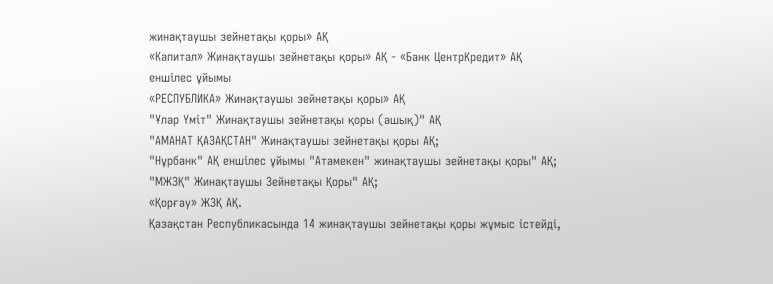жинақтаушы зейнетақы қоры» АҚ
«Капитал» Жинақтаушы зейнетақы қоры» АҚ - «Банк ЦентрКредит» АҚ еншілес ұйымы
«РЕСПУБЛИКА» Жинақтаушы зейнетақы қоры» АҚ
"Ұлар Үміт" Жинақтаушы зейнетақы қоры (ашық)" АҚ
"АМАНАТ ҚАЗАҚСТАН" Жинақтаушы зейнетақы қоры АҚ;
"Нұрбанк" АҚ еншілес ұйымы "Атамекен" жинақтаушы зейнетақы қоры" АҚ;
"МЖЗҚ" Жинақтаушы Зейнетақы Қоры" АҚ;
«Қорғау» ЖЗҚ АҚ.
Қазақстан Республикасында 14 жинақтаушы зейнетақы қоры жұмыс істейді,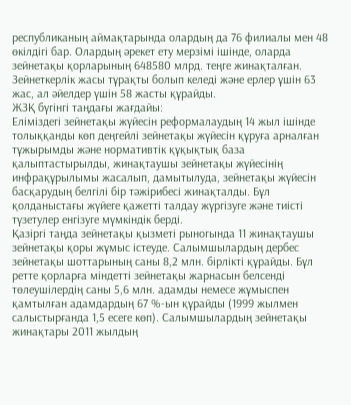республиканың аймақтарында олардың да 76 филиалы мен 48 өкілдігі бар. Олардың әрекет ету мерзімі ішінде, оларда зейнетақы қорларының 648580 млрд. теңге жинақталған. Зейнеткерлік жасы тұрақты болып келеді және ерлер ұшін 63 жас, ал әйелдер үшін 58 жасты құрайды.
ЖЗҚ бүгінгі таңдағы жағдайы:
Еліміздегі зейнетақы жүйесін реформалаудың 14 жыл ішінде толыққанды көп деңгейлі зейнетақы жүйесін құруға арналған тұжырымды және нормативтік құқықтық база қалыптастырылды, жинақтаушы зейнетақы жүйесінің инфрақұрылымы жасалып, дамытылуда, зейнетақы жүйесін басқарудың белгілі бір тәжірибесі жинақталды. Бұл қолданыстағы жүйеге қажетті талдау жүргізуге және тиісті түзетулер енгізуге мүмкіндік берді.
Қазіргі таңда зейнетақы қызметі рыногында 11 жинақтаушы зейнетақы қоры жұмыс істеуде. Салымшылардың дербес зейнетақы шоттарының саны 8,2 млн. бірлікті құрайды. Бұл ретте қорларға міндетті зейнетақы жарнасын белсенді төлеушілердің саны 5,6 млн. адамды немесе жұмыспен қамтылған адамдардың 67 %-ын құрайды (1999 жылмен салыстырғанда 1,5 есеге көп). Салымшылардың зейнетақы жинақтары 2011 жылдың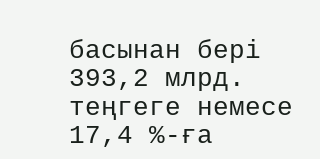басынан бері 393,2 млрд. теңгеге немесе 17,4 %-ға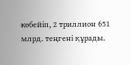көбейіп, 2 триллион 651 млрд. теңгені құрады.